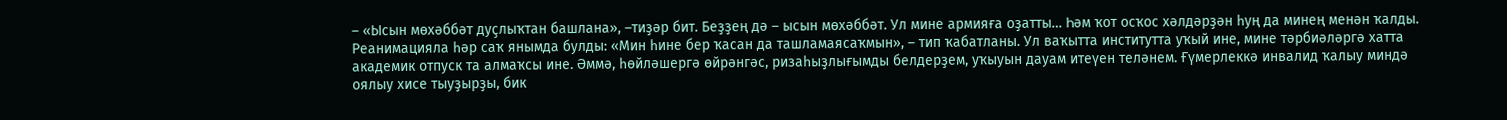– «Ысын мөхәббәт дуҫлыҡтан башлана», –тиҙәр бит. Беҙҙең дә – ысын мөхәббәт. Ул мине армияға оҙатты… Һәм ҡот осҡос хәлдәрҙән һуң да минең менән ҡалды. Реанимацияла һәр саҡ янымда булды: «Мин һине бер ҡасан да ташламаясаҡмын», – тип ҡабатланы. Ул ваҡытта институтта уҡый ине, мине тәрбиәләргә хатта академик отпуск та алмаҡсы ине. Әммә, һөйләшергә өйрәнгәс, ризаһыҙлығымды белдерҙем, уҡыуын дауам итеүен теләнем. Ғүмерлеккә инвалид ҡалыу миндә оялыу хисе тыуҙырҙы, бик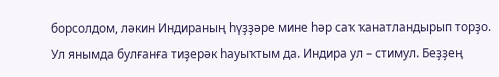борсолдом, ләкин Индираның һүҙҙәре мине һәр саҡ ҡанатландырып торҙо.
Ул янымда булғанға тиҙерәк һауыҡтым да. Индира ул – стимул. Беҙҙең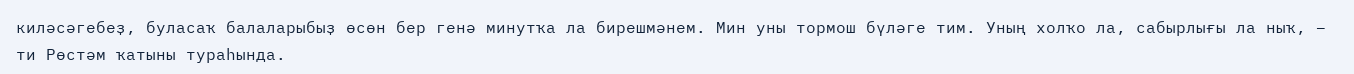киләсәгебеҙ, буласаҡ балаларыбыҙ өсөн бер генә минутҡа ла бирешмәнем. Мин уны тормош бүләге тим. Уның холҡо ла, сабырлығы ла ныҡ, – ти Рөстәм ҡатыны тураһында.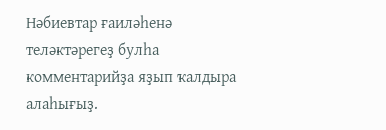Нәбиевтар ғаиләһенә теләктәрегеҙ булһа комментарийҙа яҙып ҡалдыра алаһығыҙ.